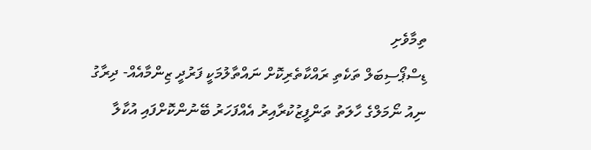ތިމާވެށި
ޑިސްޕޯސިބަލް ތަކެތި ރައްކާތެރިކޮށް ނައްތާލުމަކީ ފަރުދީ ޒިންމާއެއް- ދިރާގު
ނިއު ނޯމަލްގެ ހާލަތު ތަންފީޒުކުރާއިރު އެއްފަހަރު ބޭނުންކޮށްފައި އުކާލާ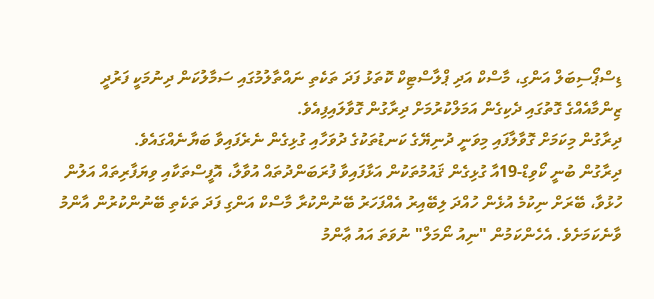ޑިސްޕޯސިބަލް އަންގި، މާސްކް އަދި ޕްލާސްޓިކް ކޮތަޅު ފަދަ ތަކެތި ނައްތާލުމުގައި ސަމާލުކަން ދިނުމަކީ ފަރުދީ ޒިންމާއެއްގެ ގޮތުގައި ދެކިގެން އަމަލްކުރުމަށް ދިރާގުން ގޮވާލައިފިއެވެ.
ދިރާގުން މިކަމަށް ގޮވާލާފައި މިވަނީ ދުނިޔޭގެ ކަނޑުތަކުގެ ދުވަހާއި ގުޅިގެން ނެރެފައިވާ ބަޔާނެއްގައެވެ.
ދިރާގުން ބުނީ ކޯވިޑް-19އާ ގުޅިގެން ޤައުމުތަކުން އަޅާފައިވާ ފުރަބަންދުތައް އުވާލާ، އޮފީސްތަކާއި ވިޔަފާރިތައް އަލުން ހުޅުވާ، ބޭރަށް ނިކުމެ އުޅެން ހުއްދަ ލިބޭއިރު އެއްފަހަރު ބޭނުންކުރާ މާސްކް އަންގި ފަދަ ތަކެތި ބޭނުންކުރުން އާންމު ވާނެކަމަށެވެ. އެހެންކަމުން "ނިއު ނޯމަލް" ނުވަތަ އައު ޢާންމު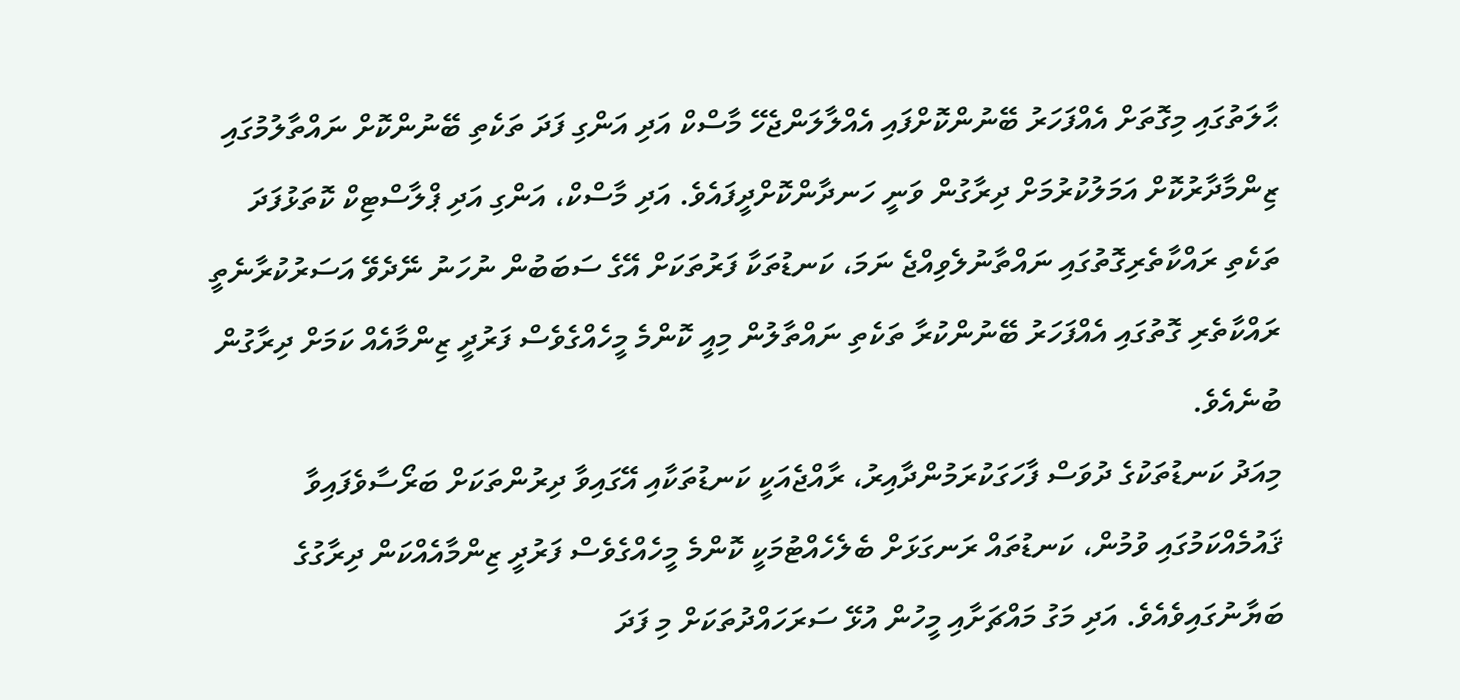ޙާލަތުގައި މިގޮތަށް އެއްފަހަރު ބޭނުންކޮށްފައި އެއްލާލަންޖެހޭ މާސްކް އަދި އަންގި ފަދަ ތަކެތި ބޭނުންކޮށް ނައްތާލުމުގައި ޒިންމާދާރުކޮށް އަމަލުކުރުމަށް ދިރާގުން ވަނީ ހަނދާންކޮށްދީފައެވެ. އަދި މާސްކް، އަންގި އަދި ޕްލާސްޓިކް ކޮތަޅުފަދަ ތަކެތި ރައްކާތެރިގޮތުގައި ނައްތާނުލެވިއްޖެ ނަމަ، ކަނޑުތަކާ ފަރުތަކަށް އޭގެ ސަބަބުން ނުހަނު ނޭދެވޭ އަސަރުކުރާނެތީ ރައްކާތެރި ގޮތުގައި އެއްފަހަރު ބޭނުންކުރާ ތަކެތި ނައްތާލުން މިއީ ކޮންމެ މީހެއްގެވެސް ފަރުދީ ޒިންމާއެއް ކަމަށް ދިރާގުން ބުނެއެވެ.
މިއަދު ކަނޑުތަކުގެ ދުވަސް ފާހަގަކުރަމުންދާއިރު، ރާއްޖެއަކީ ކަނޑުތަކާއި އޭގައިވާ ދިރުންތަކަށް ބަރޯސާވެފައިވާ ޤައުމެއްކަމުގައި ވުމުން، ކަނޑުތައް ރަނގަޅަށް ބެލެހެއްޓުމަކީ ކޮންމެ މީހެއްގެވެސް ފަރުދީ ޒިންމާއެއްކަން ދިރާގުގެ ބަޔާނުގައިވެއެވެ. އަދި މަގު މައްޗަށާއި މީހުން އުޅޭ ސަރަހައްދުތަކަށް މި ފަދަ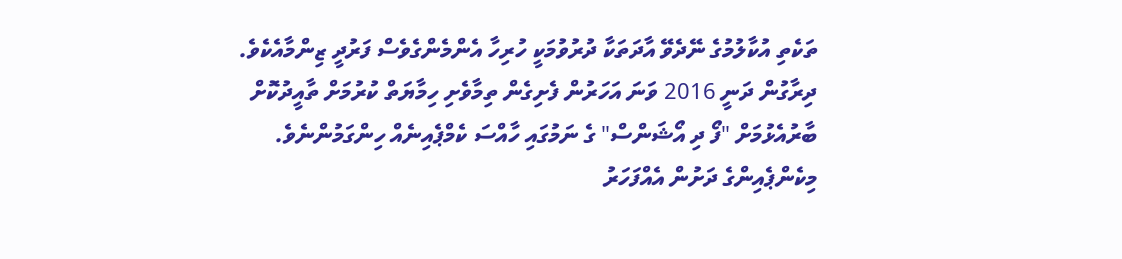ތަކެތި އުކާލުމުގެ ނޭދެވޭ އާދަތަކާ ދުރުވުމަކީ ހުރިހާ އެންމެންގެވެސް ފަރުދީ ޒިންމާއެކެވެ.
ދިރާގުން ދަނީ 2016 ވަނަ އަހަރުން ފެށިގެން ތިމާވެށި ހިމާޔަތް ކުރުމަށް ތާއީދުކޮށް ބާރުއެޅުމަށް "ފޯ ދި އޯޝަންސް" ގެ ނަމުގައި ހާއްސަ ކެމްޕެއިނެއް ހިންގަމުންނެވެ. މިކެންޕެއިންގެ ދަށުން އެއްފަހަރު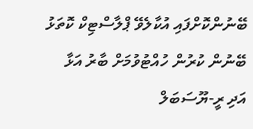ބޭނުންކޮށްފައި އުކާލެވޭ ޕްލާސްޓިކް ކޮތަޅު ބޭނުން ކުރުން ހުއްޓުވުމަށް ބާރު އަޅާ އަދި ރީ-ޔޫސަބަލް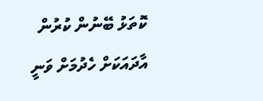ކޮތަޅު ބޭނުން ކުރުން އާދައަކަށް ހެދުމަށް ވަނީ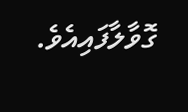ގޮވާލާފައިއެވެ.